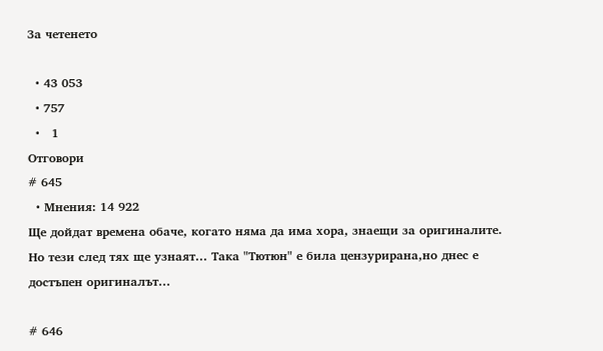За четенето

  • 43 053
  • 757
  •   1
Отговори
# 645
  • Мнения: 14 922
Ще дойдат времена обаче, когато няма да има хора, знаещи за оригиналите.
Но тези след тях ще узнаят... Така "Тютюн" е била цензурирана,но днес е достъпен оригиналът...

# 646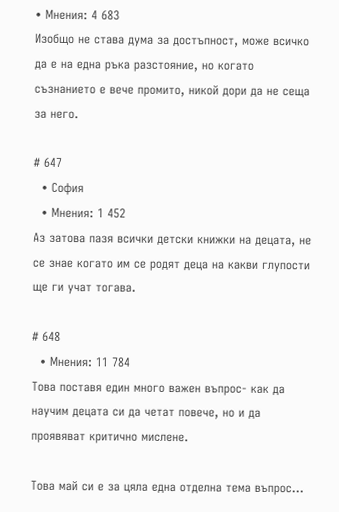• Мнения: 4 683
Изобщо не става дума за достъпност, може всичко да е на една ръка разстояние, но когато съзнанието е вече промито, никой дори да не сеща за него.

# 647
  • София
  • Мнения: 1 452
Аз затова пазя всички детски книжки на децата, не се знае когато им се родят деца на какви глупости ще ги учат тогава.

# 648
  • Мнения: 11 784
Това поставя един много важен въпрос- как да научим децата си да четат повече, но и да проявяват критично мислене.

Това май си е за цяла една отделна тема въпрос…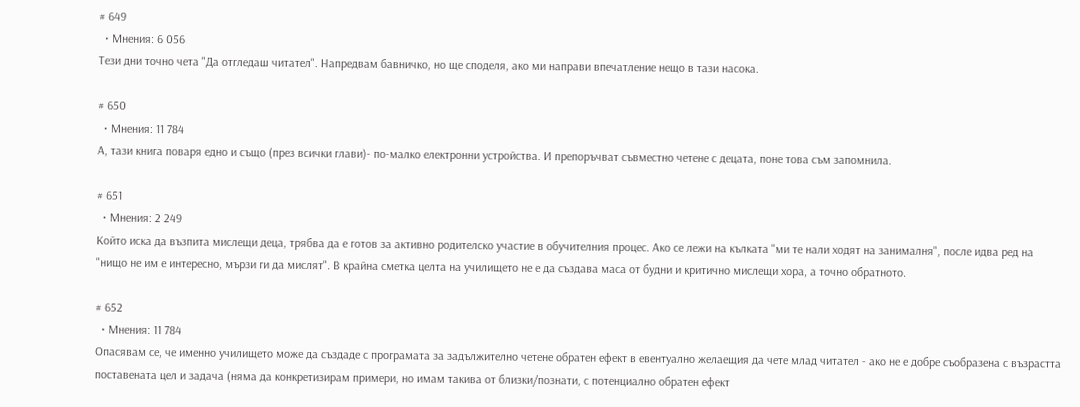# 649
  • Мнения: 6 056
Тези дни точно чета "Да отгледаш читател". Напредвам бавничко, но ще споделя, ако ми направи впечатление нещо в тази насока.

# 650
  • Мнения: 11 784
А, тази книга поваря едно и също (през всички глави)- по-малко електронни устройства. И препоръчват съвместно четене с децата, поне това съм запомнила.

# 651
  • Мнения: 2 249
Който иска да възпита мислещи деца, трябва да е готов за активно родителско участие в обучителния процес. Ако се лежи на кълката "ми те нали ходят на занималня", после идва ред на "нищо не им е интересно, мързи ги да мислят". В крайна сметка целта на училището не е да създава маса от будни и критично мислещи хора, а точно обратното.

# 652
  • Мнения: 11 784
Опасявам се, че именно училището може да създаде с програмата за задължително четене обратен ефект в евентуално желаещия да чете млад читател - ако не е добре съобразена с възрастта поставената цел и задача (няма да конкретизирам примери, но имам такива от близки/познати, с потенциално обратен ефект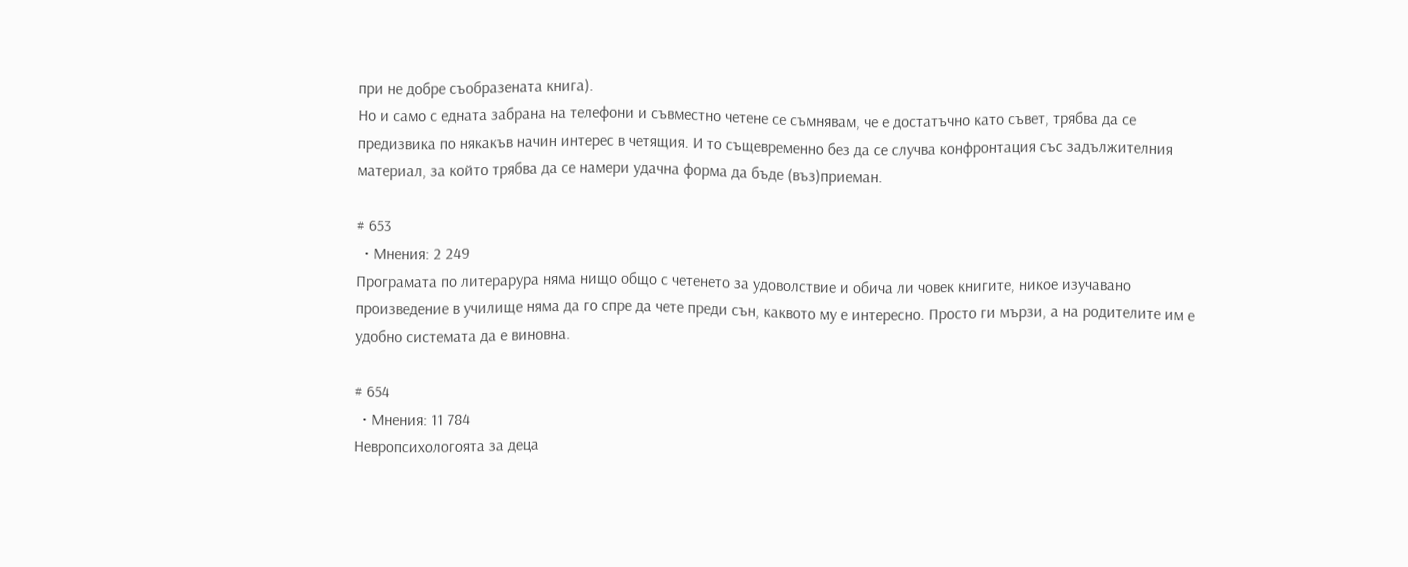при не добре съобразената книга).
Но и само с едната забрана на телефони и съвместно четене се съмнявам, че е достатъчно като съвет, трябва да се предизвика по някакъв начин интерес в четящия. И то същевременно без да се случва конфронтация със задължителния материал, за който трябва да се намери удачна форма да бъде (въз)приеман.

# 653
  • Мнения: 2 249
Програмата по литерарура няма нищо общо с четенето за удоволствие и обича ли човек книгите, никое изучавано произведение в училище няма да го спре да чете преди сън, каквото му е интересно. Просто ги мързи, а на родителите им е удобно системата да е виновна.

# 654
  • Мнения: 11 784
Невропсихологоята за деца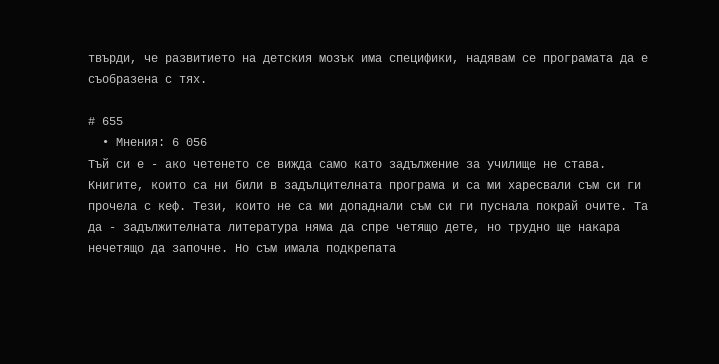твърди, че развитието на детския мозък има специфики, надявам се програмата да е съобразена с тях.

# 655
  • Мнения: 6 056
Тъй си е - ако четенето се вижда само като задължение за училище не става. Книгите, които са ни били в задълцителната програма и са ми харесвали съм си ги прочела с кеф. Тези, които не са ми допаднали съм си ги пуснала покрай очите. Та да - задължителната литература няма да спре четящо дете, но трудно ще накара нечетящо да започне. Но съм имала подкрепата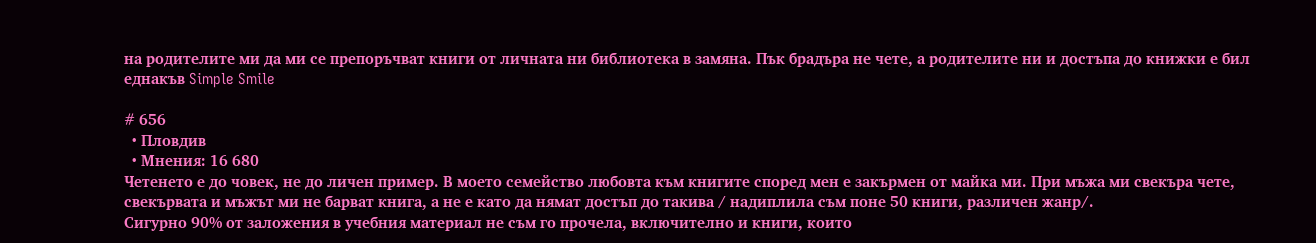на родителите ми да ми се препоръчват книги от личната ни библиотека в замяна. Пък брадъра не чете, а родителите ни и достъпа до книжки е бил еднакъв Simple Smile

# 656
  • Пловдив
  • Мнения: 16 680
Четенето е до човек, не до личен пример. В моето семейство любовта към книгите според мен е закърмен от майка ми. При мъжа ми свекъра чете, свекървата и мъжът ми не барват книга, а не е като да нямат достъп до такива / надиплила съм поне 50 книги, различен жанр/.
Сигурно 90% от заложения в учебния материал не съм го прочела, включително и книги, които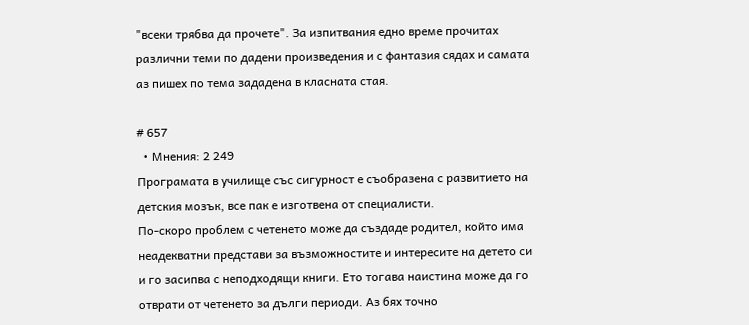"всеки трябва да прочете". За изпитвания едно време прочитах различни теми по дадени произведения и с фантазия сядах и самата аз пишех по тема зададена в класната стая.

# 657
  • Мнения: 2 249
Програмата в училище със сигурност е съобразена с развитието на детския мозък, все пак е изготвена от специалисти.
По-скоро проблем с четенето може да създаде родител, който има неадекватни представи за възможностите и интересите на детето си и го засипва с неподходящи книги. Ето тогава наистина може да го отврати от четенето за дълги периоди. Аз бях точно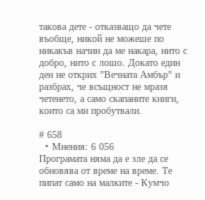такова дете - отказващо да чете въобще, никой не можеше по никакъв начин да ме накара, нито с добро, нито с лошо. Докато един ден не открих "Вечната Амбър" и разбрах, че всъщност не мразя четенето, а само скапаните книги, които са ми пробутвали.

# 658
  • Мнения: 6 056
Програмата няма да е зле да се обновява от време на време. Те пипат само на малките - Кумчо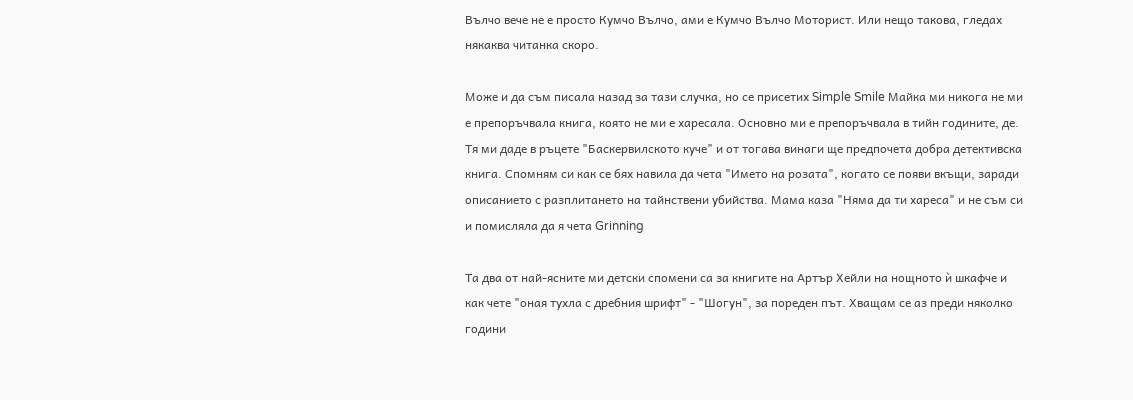Вълчо вече не е просто Кумчо Вълчо, ами е Кумчо Вълчо Моторист. Или нещо такова, гледах някаква читанка скоро.

Moже и да съм писала назад за тази случка, но се присетих Simple Smile Майка ми никога не ми е препоръчвала книга, която не ми е харесала. Основно ми е препоръчвала в тийн годините, де. Тя ми даде в ръцете "Баскервилското куче" и от тогава винаги ще предпочета добра детективска книга. Спомням си как се бях навила да чета "Името на розата", когато се появи вкъщи, заради описанието с разплитането на тайнствени убийства. Мама каза "Няма да ти хареса" и не съм си и помисляла да я чета Grinning

Та два от най-ясните ми детски спомени са за книгите на Артър Хейли на нощното ѝ шкафче и как чете "оная тухла с дребния шрифт" - "Шогун", за пореден път. Хващам се аз преди няколко години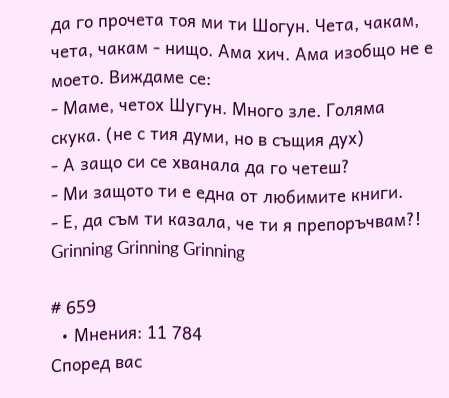да го прочета тоя ми ти Шогун. Чета, чакам, чета, чакам - нищо. Ама хич. Ама изобщо не е моето. Виждаме се:
- Маме, четох Шугун. Много зле. Голяма скука. (не с тия думи, но в същия дух)
- А защо си се хванала да го четеш?
- Ми защото ти е една от любимите книги.
- Е, да съм ти казала, че ти я препоръчвам?!
Grinning Grinning Grinning

# 659
  • Мнения: 11 784
Според вас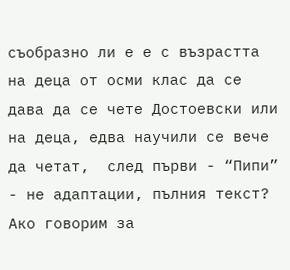съобразно ли е е с възрастта на деца от осми клас да се дава да се чете Достоевски или на деца, едва научили се вече да четат,  след първи - “Пипи” - не адаптации, пълния текст? Ако говорим за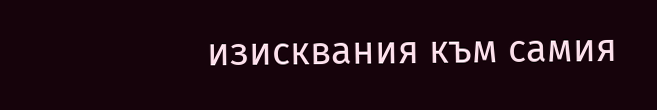изисквания към самия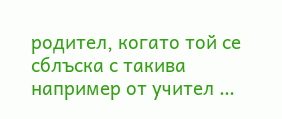родител, когато той се сблъска с такива например от учител …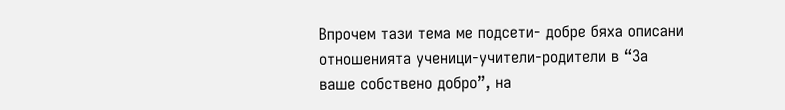Впрочем тази тема ме подсети- добре бяха описани отношенията ученици-учители-родители в “За ваше собствено добро”, на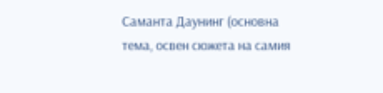Саманта Даунинг (основна тема, освен сюжета на самия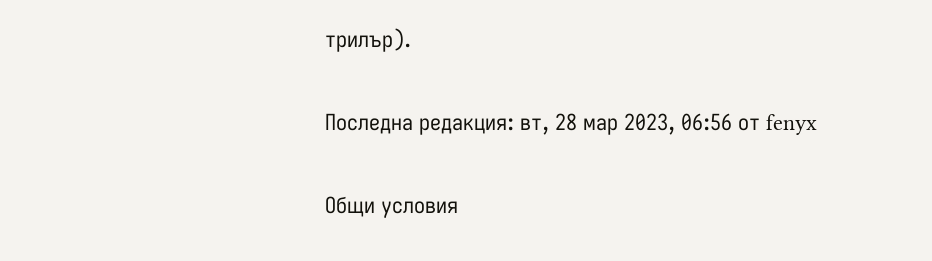трилър).

Последна редакция: вт, 28 мар 2023, 06:56 от fenyx

Общи условия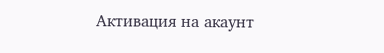Активация на акаунт